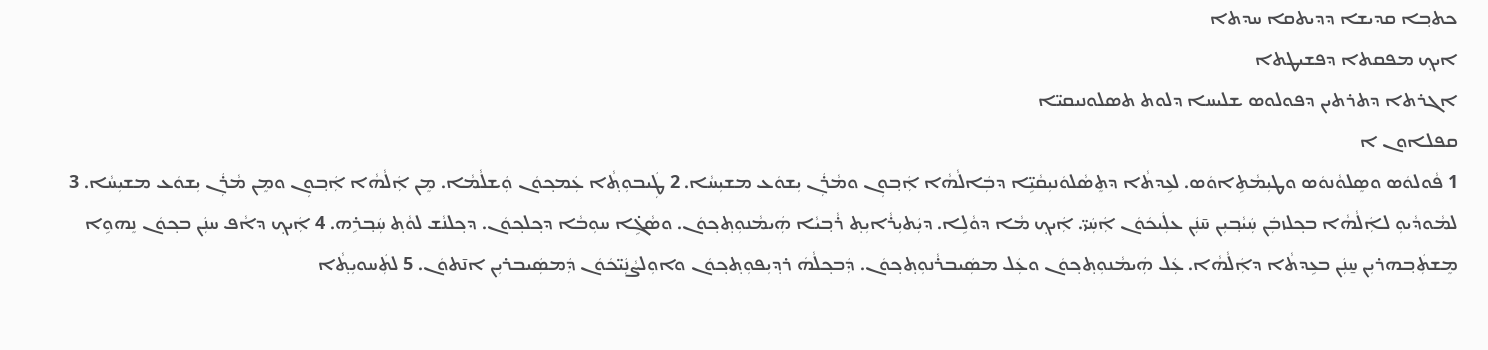ܟܬܒ݂ܐ ܩܕܝܫܐ ܕܕܝܬܩܐ ܚܕܬܐ
ܐܝܟ݂ ܡܦܩܬܐ ܕܦܫܝܛܬܐ
ܐܓܪܬܐ ܕܬܪܬܝܢ ܕܦܘܠܘܣ ܫܠܝܚܐ ܕܠܘܬ ܬܣܠܘܢܝܩܝ̈ܐ
ܩܦܠܐܘܢ ܐ
1 ܦܵܘܠܘܿܣ ܘܣܸܠܘܵܢܘܿܣ ܘܛܝܼܡܵܬܹܐܘܿܣ. ܠܥܹܕܬܵܐ ܕܬܸܣܵܠܘܿܢܝܼܩܵܝܹ̈ܐ ܕܒܲܐܠܵܗܵܐ ܐܲܒ݂ܘܼܢ ܘܡܵܪܲܢ ܝܼܫܘܿܥ ܡܫܝܼܚܵܐ. 2 ܛܲܝܒܘܼܬ݂ܵܐ ܥܲܡܟ݂ܘܿܢ ܘܲܫܠܵܡܵܐ. ܡܸܢ ܐܲܠܵܗܵܐ ܐܲܒ݂ܘܼܢ ܘܡܸܢ ܡܵܪܲܢ ܝܼܫܘܿܥ ܡܫܝܼܚܵܐ. 3 ܠܡܵܘܕܵܝܘܼ ܠܐܲܠܵܗܵܐ ܒܟ݂ܠܙܒܲܢ ܚܲܝܵܒ݂ܝܼܢ ܚ̄ܢܲܢ ܥܠܲܝܟܿܘܿܢ ܐܲܚܲܝ̈. ܐܲܝܟ݂ ܡܵܐ ܕܘܵܠܹܐ. ܕܝܲܬܝܼܪܵܐܝܼܬ݂ ܪܵܒ݂ܝܵܐ ܗܲܝܡܵܢܘܼܬ݂ܟ݂ܘܿܢ. ܘܣܵܓܹ̇ܐ ܚܘܼܒܵܐ ܕܟ݂ܠܟ݂ܘܿܢ. ܕܟ݂ܠܢܵܫ ܠܘܵܬ݂ ܚܲܒ݂ܪܹܗ. 4 ܐܲܝܟ݂ ܕܐܵܦ ܚܢܲܢ ܒܟ݂ܘܿܢ ܢܸܗܘܹܐ ܡܸܫܬܲܒ݂ܗܪܝܼܢ ܚ̱ܢܲܢ ܒܥܹܕܬܵܐ ܕܐܲܠܵܗܵܐ. ܥܲܠ ܗܲܝܡܵܢܘܼܬ݂ܟ݂ܘܿܢ ܘܥܲܠ ܡܣܲܝܒܪܵܢܘܼܬ݂ܟ݂ܘܿܢ. ܕܲܒܟ݂ܠܵܗܿ ܪܕ݂ܝܼܦܘܼܬ݂ܟ݂ܘܿܢ ܘܐܘܼܠܨܵܢܲܝ̈ܟܿܘܿܢ ܕܲܡܣܲܝܒܪܝܼܢ ܐܢ̄ܬܘܿܢ. 5 ܠܬܲܚܘܝܼܬ݂ܵܐ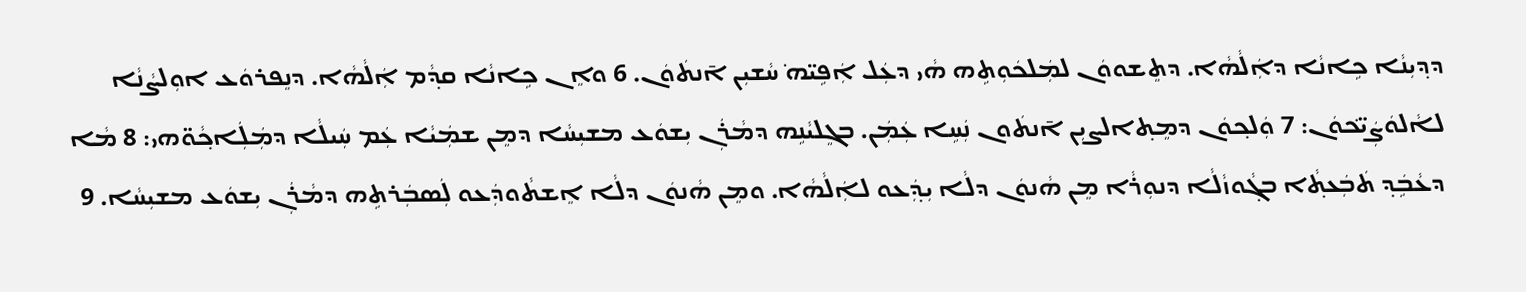ܕܕ݂ܝܼܢܵܐ ܟܹܐܢܵܐ ܕܐܲܠܵܗܵܐ. ܕܬܸܫܘܘܿܢ ܠܡܲܠܟܿܘܼܬܹܗ ܗܵܝ ܕܥܲܠ ܐܲܦܹܝ̈ܗ݁ ܚܵܫܝܼܢ ܐ̄ܢܬܿܘܿܢ. 6 ܘܐܸܢ ܟܹܐܢܵܐ ܩܕ݂ܵܡ ܐܲܠܵܗܵܐ. ܕܢܸܦܪܘܿܥ ܐܘܼܠܨܵܢܵܐ ܠܐܵܠܘܿܨܲܝ̈ܟ݁ܘܿܢ: 7 ܘܲܠܟ݂ܘܿܢ ܕܡܸܬ݂ܐܠܨܝܼܢ ܐ̄ܢܬܿܘܢ ܢܲܚܹܐ ܥܲܡܲܢ. ܒܓܸܠܝܵܢܹܗ ܕܡܵܪܲܢ ܝܼܫܘܿܥ ܡܫܝܼܚܵܐ ܕܡܸܢ ܫܡܲܝܵܐ ܥܲܡ ܚܲܝܠܵܐ ܕܡܲܠܲܐܟ݂ܵܘ̈ܗܝ: 8 ܡܵܐ ܕܥܵܒܹܿܕ݂ ܬܿܒܲܥܬ݂ܵܐ ܒܓ݂ܵܘܙܵܠܵܐ ܕܢܘܼܪܵܐ ܡܸܢ ܗܵܢܘܿܢ ܕܠܵܐ ܝܼܕ݂ܲܥܘ ܠܐܲܠܵܗܵܐ. ܘܡܸܢ ܗܵܢܘܿܢ ܕܠܵܐ ܐܸܫܬܵܘܕܲܥܘ ܠܲܣܒܲܪܬܹܗ ܕܡܵܪܲܢ ܝܼܫܘܿܥ ܡܫܝܼܚܵܐ. 9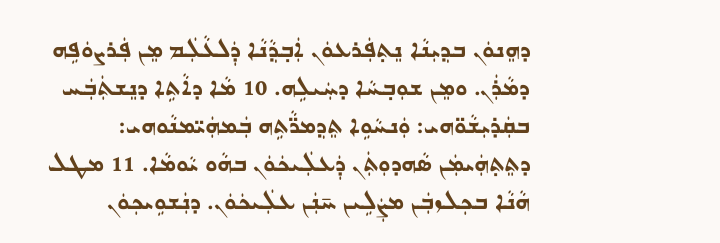ܕܗܸܢܘܿܢ ܒܕ݂ܝܼܢܵܐ ܢܸܬ݂ܦܲܪܥܘܿܢ ܐܲܒ݂ܕ݂ܵܢܵܐ ܕܲܠܥܵܠܲܡ ܡܸܢ ܦܲܪܨܘܿܦܹܗ ܕܡܵܪܲܢ. ܘܡܸܢ ܫܘܼܒ݂ܚܵܐ ܕܚܲܝܠܹܗ. 10 ܡܵܐ ܕܐܵܬܹܐ ܕܢܸܫܬܲܒܲܚ ܒܩܲܕ݁ܝܼܫܵܘ̈ܗܝ: ܘܲܢܚܵܘܹܐ ܬܸܕ݂ܡܪ̈ܵܬܹܗ ܒܲܡܗܲܝ̈ܡܢܵܘܗܝ: ܕܬܸܬ݂ܗܲܝܡܲܢ ܣܵܗܕܘܼܬܲܢ ܕܲܥܠܲܝܟܿܘܿܢ ܒܗܵܘ ܝܵܘܡܵܐ. 11 ܡܛܠ ܗܵܢܵܐ ܒܟ݂ܠܙܒܲܢ ܡܨܲܠܹܝܢ ܚ̄ܢܲܢ ܥܠܲܝܟܿܘܿܢ. ܕܢܲܫܘܹܝܟ݂ܘܿܢ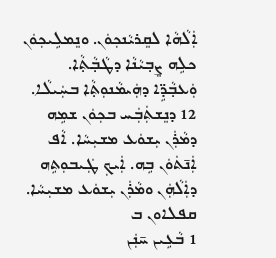ܐܲܠܵܗܵܐ ܠܩܸܪܝܵܢܟ݂ܘܿܢ. ܘܢܸܡܠܹܝܟ݂ܘܿܢ ܟܠܹܗ ܨܸܒ݂ܝܵܢܵܐ ܕܛܵܒ݂ܵܬ݂ܵܐ. ܘܲܥܒ݂ܵܕܹ̈ܐ ܕܗܲܝܡܵܢܘܼܬ݂ܵܐ ܒܚܲܝܠܵܐ. 12 ܕܢܸܫܬܲܒܲܚ ܒܟ݂ܘܿܢ ܫܡܹܗ ܕܡܵܪܲܢ ܝܼܫܘܿܥ ܡܫܝܼܚܵܐ. ܐܵܦ ܐܲܢ̄ܬܿܘܿܢ ܒܹܗ. ܐܲܝܟ݂ ܛܲܝܒܘܼܬܹܗ ܕܐܲܠܵܗܲܢ ܘܡܵܪܲܢ ܝܼܫܘܿܥ ܡܫܝܼܚܵܐ.
ܩܦܠܐܘܢ ܒ
1 ܒܵܥܹܝܢ ܚ̄ܢܲܢ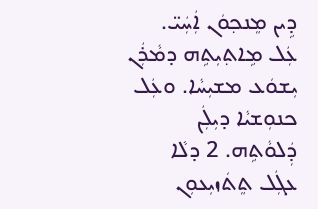ܕܹܝܢ ܡܸܢܟ݂ܘܿܢ ܐܲܚܲܝ̈. ܥܲܠ ܡܹܐܬ݂ܝܼܬܹܗ ܕܡܵܪܲܢ ܝܼܫܘܿܥ ܡܫܝܼܚܵܐ. ܘܥܲܠ ܟܢܘܼܫܝܵܐ ܕܝܼܠܲܢ ܕܲܠܘܵܬܹܗ. 2 ܕܠܵܐ ܥܓܲܠ ܬܸܬܿܙܝܼܥܘܼܢ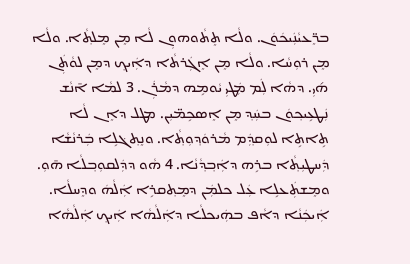ܒܪܸ̈ܥܝܵܢܲܝܟܿܘܿܢ. ܘܠܵܐ ܬܸܬܵܘܗܘܼܢ ܠܵܐ ܡܸܢ ܡܸܠܬ݂ܵܐ. ܘܠܵܐ ܡܸܢ ܪܘܼܚܵܐ. ܘܠܵܐ ܡܸܢ ܐܸܓܲܪܬܵܐ ܕܐܲܝܟ݂ ܕܡܸܢ ܠܘܵܬܲܢ ܗ݇ܝܼ. ܕܗܵܐ ܠܲܡ ܡܲܛܝܼ ܝܵܘܡܹܗ ܕܡܵܪܲܢ. 3 ܠܡܵܐ ܐ̄ܢܵܫ ܢܲܛܥܹܝܟ݂ܘܿܢ ܒܚܲܕ݂ ܡܸܢ ܐܸܣܟܹܡ̈ܝܼܢ. ܡܛܠ ܕܐܸܢ ܠܵܐ ܬܹܐܬܹܐ ܠܘܼܩܕ݂ܲܡ ܡܵܪܘܿܕ݂ܘܼܬ݂ܵܐ. ܘܢܸܬ݂ܓ݁ܠܹܐ ܒܲܪܢܵܫܵܐ ܕܲܚܛܝܼܬ݂ܵܐ ܒܪܹܗ ܕܐܲܒ݂ܕ݂ܵܢܵܐ. 4 ܗܵܘ ܕܕܲܠܩܘܼܒ݂ܠܵܐ ܗ̄ܘܼ. ܘܡܸܫܬܲܥܠܹܐ ܥܲܠ ܟܠܡܲܢ ܕܡܸܬ݂ܩܪܹܐ ܐܲܠܵܗܿ ܘܕܸܚܠܵܐ. ܐܲܝܟܲܢܵܐ ܕܐܵܦ ܒܗܲܝܟܠܵܐ ܕܐܲܠܵܗܵܐ ܐܲܝܟ݂ ܐܲܠܵܗܵܐ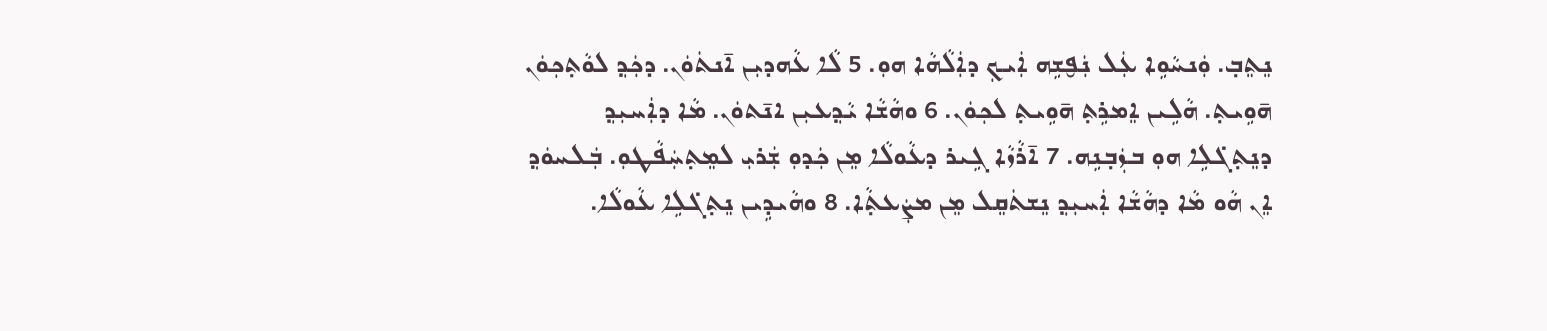ܢܸܬܸܒ݂. ܘܲܢܚܵܘܹܐ ܥܲܠ ܢܲܦ̮ܫܹܗ ܐܲܝܟ݂ ܕܐܲܠܵܗܵܐ ܗܘܼ. 5 ܠܵܐ ܥܵܗܕܝܼܢ ܐ̄ܢܬܿܘܿܢ. ܕܟܲܕ݂ ܠܘܵܬ݂ܟ݂ܘܿܢ ܗ̄ܘܹܝܬ݂. ܗܵܠܹܝܢ ܐܸܡܪܹܬ݂ ܗ̄ܘܹܝܬ݂ ܠܟ݂ܘܿܢ. 6 ܘܗܵܫܵܐ ܝܵܕ݂ܥܝܼܢ ܐܢ̄ܬܘܿܢ. ܡܵܐ ܕܐܲܚܝܼܕ݂ ܕܢܸܬ݂ܓ݁ܠܹܐ ܗܘܼ ܒܙܲܒ݂ܢܹܗ. 7 ܐ̄ܪܵܙܵܐ ܓܹܝܪ ܕܥܵܘܠܵܐ ܡܸܢ ܟܲܕܘܼ ܫܲܪܝܼ ܠܡܸܬ݂ܚܲܦܵܛܘܼ. ܒܲܠܚܘܿܕ݂ ܐܸܢ ܗܵܘ ܡܵܐ ܕܗܵܫܵܐ ܐܲܚܝܼܕ݂ ܢܸܫܬܿܩܸܠ ܡܸܢ ܡܨܲܥܬ݂ܵܐ. 8 ܘܗܵܝܕܹܝܢ ܢܸܬ݂ܓ݁ܠܹܐ ܥܵܘܠܵܐ.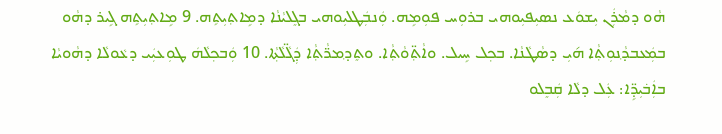ܗܵܘ ܕܡܵܪܲܢ ܝܼܫܘܿܥ ܢܣܝܼܦܝܼܘܗܝ ܒܪܘܼܚ ܦܘܼܡܹܗ. ܘܲܢܒܲܛܠܝܼܘܗܝ ܒܓܸܠܝܵܢܵܐ ܕܡܹܐܬ݂ܝܼܬܹܗ. 9 ܡܹܐܬ݂ܝܼܬܹܗ ܓܹܝܪ ܕܗܵܘ ܒܡܲܥܒܕ݂ܵܢܘܼܬ݂ܵܐ ܗ݇ܝܼ ܕܣܵܛܵܢܵܐ. ܒܟ݂ܠ ܚܹܝܠ. ܘܐܵܬ݂̈ܘܵܬ݂ܵܐ. ܘܬܸܕ݂ܡܪ̈ܵܬ݂ܵܐ ܕܲܓ̈ܵܠܵܬ݂ܵܐ. 10 ܘܲܒܟ݂ܠܵܗܿ ܛܘܼܥܝܲܝ ܕܥܵܘܠܵܐ ܕܗܵܘܝܵܐ ܒܐܲܒ݁ܝܼܕܹ̈ܐ: ܥܲܠ ܕܠܵܐ ܩܲܒܸܠܘ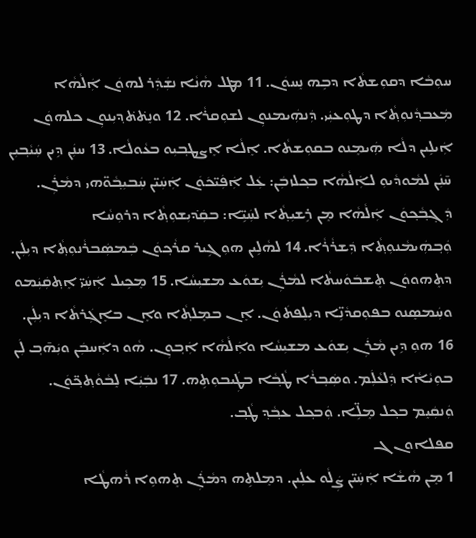ܚܘܼܒܵܐ ܕܩܘܼܫܬܵܐ ܕܒܹܗ ܢܸܚܘܿܢ. 11 ܡܛܠ ܗܵܢܵܐ ܢܫܲܕܲܪ ܠܗܘܿܢ ܐܲܠܵܗܵܐ ܡܲܥܒܕ݂ܵܢܘܼܬ݂ܵܐ ܕܛܘܼܥܝܲܝ. ܕܲܢܗܲܝܡܢܘܼܢ ܠܫܘܼܩܪܵܐ. 12 ܘܢܸܬ݁ܬ݁ܕ݂ܝܼܢܘܼܢ ܟܠܗܘܿܢ ܐܲܝܠܹܝܢ ܕܠܵܐ ܗܲܝܡܸܢܘ ܒܩܘܼܫܬܵܐ. ܐܸܠܵܐ ܐܸܨܛܒ݂ܝܼܘ ܒܥܵܘܠܵܐ. 13 ܚܢܲܢ ܕܹܝܢ ܚܲܝܵܒ݂ܝܼܢ ܚ̄ܢܲܢ ܠܡܵܘܕܵܝܘܼ ܠܐܲܠܵܗܵܐ ܒܟ݂ܠܙܒܲܢ: ܥܲܠ ܐܲܦܲܝ̈ܟܿܘܿܢ ܐܲܚܲܝ̈ܢ ܚܲܒܝܼܒ݂ܵܘ̈ܗܝ ܕܡܵܪܲܢ. ܕܲܓ݂ܒ݂ܵܟ݂ܘܿܢ ܐܲܠܵܗܵܐ ܡܸܢ ܪܹܫܝܼܬ݂ܵܐ ܠܚܲܝܹ̈ܐ: ܒܩܲܕ݁ܝܼܫܘܼܬ݂ܵܐ ܕܪܘܼܚܵܐ ܘܲܒ݂ܗܲܝܡܵܢܘܼܬ݂ܵܐ ܕܲܫܪܵܪܵܐ. 14 ܠܗܵܠܹܝܢ ܗܘܼ ܓܹܝܪ ܩܪܵܟ݂ܘܿܢ ܒܲܡܣܲܒܪܵܢܘܼܬ݂ܵܐ ܕܝܼܠܲܢ. ܕܬܸܗܘܘܿܢ ܬܸܫܒܿܘܿܚܬܵܐ ܠܡܵܪܲܢ ܝܼܫܘܿܥ ܡܫܝܼܚܵܐ. 15 ܡܸܟܹܝܠ ܐܲܚܲܝ̈ ܐܸܬ݂ܩܲܝܲܡܘ ܘܚܲܡܣܸܢܘ ܒܦܘܼܩܕܵܢܹ̈ܐ ܕܝܼܠܸܦܬܿܘܿܢ. ܐܸܢ ܒܡܸܠܬ݂ܵܐ ܘܐܸܢ ܒܐܸܓܲܪܬܵܐ ܕܝܼܠܲܢ. 16 ܗܘܼ ܕܹܝܢ ܡܵܪܲܢ ܝܼܫܘܿܥ ܡܫܝܼܚܵܐ ܘܐܲܠܵܗܵܐ ܐܲܒ݂ܘܼܢ. ܗܵܘ ܕܐܲܚܒܲܢ ܘܝܲܗ̄ܒ݂ ܠܲܢ ܒܘܼܝܵܐܵܐ ܕܲܠܥܵܠܲܡ. ܘܣܲܒ݂ܪܵܐ ܛܵܒ݂ܵܐ ܒܛܲܝܒܘܼܬܹܗ. 17 ܢܒܲܝܲܐ ܠܸܒܵܘܵܬ݂ܟ݂̈ܘܿܢ. ܘܲܢܩܲܝܸܡ ܒܟ݂ܠ ܡܸܠܹ̈ܐ. ܘܲܒܟ݂ܠ ܥܒ݂ܵܕ݂ ܛܵܒ݂.
ܩܦܠܐܘܢ ܓ
1 ܡܸܢ ܗܵܫܵܐ ܐܲܚܲܝ̈ܢ ܨܲܠܵܘ ܥܠܲܝܢ. ܕܡܸܠܬܹܗ ܕܡܵܪܲܢ ܬܸܗܘܹܐ ܪܵܗܛܵܐ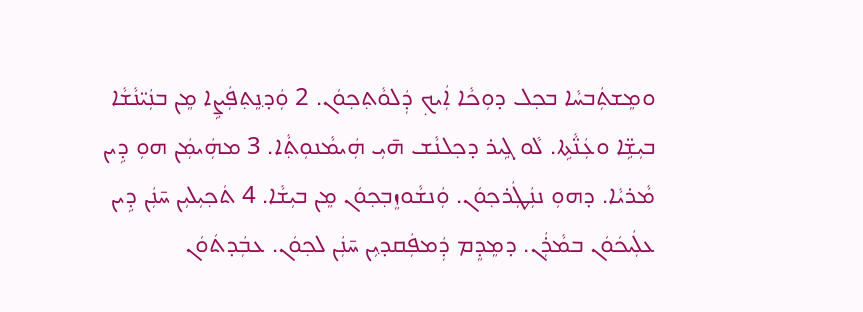ܘܡܸܫܬܲܒܚܵܐ ܒܟ݂ܠ ܕܘܼܟܵܐ ܐܲܝܟ݂ ܕܲܠܘܵܬ݂ܟ݂ܘܿܢ. 2 ܘܲܕ݂ܢܸܬ݂ܦܲܨܹܐ ܡܸܢ ܒܢܲܝ̈ܢܵܫܵܐ ܒܝܼܫܹ̈ܐ ܘܥܲܢ̈ܵܬܹܐ. ܠܵܘ ܓܹܝܪ ܕܟ݂ܠܢܵܫ ܗ̄ܝܼ ܗܲܝܡܵܢܘܼܬ݂ܵܐ. 3 ܡܗܲܝܡܲܢ ܗܘܼ ܕܹܝܢ ܡܵܪܝܵܐ. ܕܗܘܼ ܢܢܲܛܲܪܟ݂ܘܿܢ. ܘܲܢܫܵܘܙܸܒ݂ܟ݂ܘܿܢ ܡܸܢ ܒܝܼܫܵܐ. 4 ܬܿܟ݂ܝܼܠܝܼܢ ܚ̄ܢܲܢ ܕܹܝܢ ܥܠܲܝܟܿܘܿܢ ܒܡܵܪܲܢ. ܕܡܸܕܸܡ ܕܲܡܦܲܩܕ݂ܝܼܢ ܚ̄ܢܲܢ ܠܟ݂ܘܿܢ. ܥܒܲܕܬܿܘܿܢ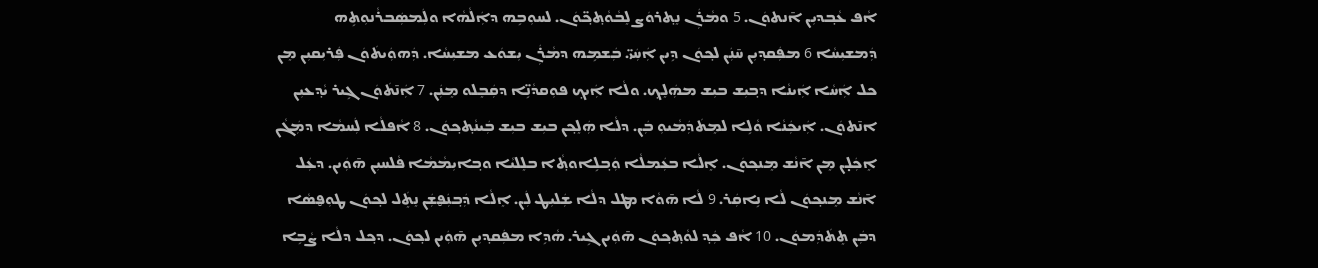ܐܵܦ ܥܵܒ݂ܕܝܼܢ ܐ̄ܢܬܘܿܢ. 5 ܘܡܵܪܲܢ ܢܸܬ݂ܪܘܿܨ ܠܸܒܵܘܵܬ݂ܟ݂̈ܘܿܢ. ܠܚܘܼܒܹܗ ܕܐܲܠܵܗܵܐ ܘܠܲܡܣܲܒܪܵܢܘܼܬܹܗ ܕܲܡܫܝܼܚܵܐ 6 ܡܦܲܩܕ݂ܝܼܢ ܚ̄ܢܲܢ ܠܟ݂ܘܿܢ ܕܹܝܢ ܐܲܚܲܝ̈. ܒܲܫܡܹܗ ܕܡܵܪܲܢ ܝܼܫܘܿܥ ܡܫܝܼܚܵܐ. ܕܲܗܘܲܝܬܿܘܿܢ ܦܲܪܝܼܩܝܼܢ ܡܸܢ ܟܠ ܐܲܚܵܐ ܐܲܝܢܵܐ ܕܒ݂ܝܼܫ ܒܝܼܫ ܡܗܲܠܸܟ݂. ܘܠܵܐ ܐܲܝܟ݂ ܦܘܼܩܕܵܢܹ̈ܐ ܕܩܲܒܸܠܘ ܡܸܢܲܢ. 7 ܐܲܢ̄ܬܿܘܿܢ ܓܹܝܪ ܝܵܕ݂ܥܝܼܢ ܐܢ̄ܬܘܿܢ. ܐܲܝܟܲܢܵܐ ܘܵܠܹܐ ܠܡܸܬܿܕܲܡܵܝܘܼ ܒܲܢ. ܕܠܵܐ ܗܲܠܸܟ݂ܢ ܒܝܼܫ ܒܝܼܫ ܒܲܝܢܵܬ݂ܟ݂ܘܿܢ. 8 ܐܵܦܠܵܐ ܠܲܚܡܵܐ ܕܡܲܓܵܢ ܐܸܟܲܠ̣ܢ ܡܸܢ ܐ̄ܢܵܫ ܡܸܢܟ݂ܘܿܢ. ܐܸܠܵܐ ܒܥܲܡܠܵܐ ܘܲܒ݂ܠܹܐܘܬ݂ܵܐ ܒܠܸܠܝܵܐ ܘܒ݂ܐܝܼܡܵܡܵܐ ܦܵܠܚܝܼܢ ܗ̄ܘܲܝܢ. ܕܥܲܠ ܐ̄ܢܵܫ ܡܸܢܟ݂ܘܿܢ ܠܵܐ ܢܹܐܩܲܪ. 9 ܠܵܐ ܗ̄ܘܵܐ ܡܛܠ ܕܠܵܐ ܫܲܠܝܼܛ ܠܲܢ. ܐܸܠܵܐ ܕܲܒ݂ܢܲܦ̮ܫܲܢ ܢܸܬܸܿܠ ܠܟ݂ܘܿܢ ܛܘܼܦ̮ܣܵܐ ܕܒܲܢ ܬܸܬܿܕܲܡܘܿܢ. 10 ܐܵܦ ܟܲܕ݂ ܠܘܵܬ݂ܟ݂ܘܿܢ ܗ̄ܘܲܝܢ ܓܹܝܪ. ܗܵܕܹܐ ܡܦܲܩܕ݂ܝܼܢ ܗ̄ܘܲܝܢ ܠܟ݂ܘܿܢ. ܕܟ݂ܠ ܕܠܵܐ ܨܵܒܹܐ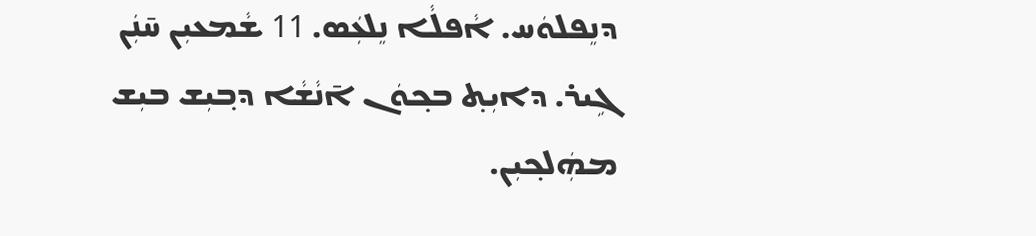ܕܢܸܦܠܘܿܚ. ܐܵܦܠܵܐ ܢܸܠܥܲܣ. 11 ܫܵܡܥܝܼܢ ܚ̄ܢܲܢ ܓܹܝܪ. ܕܐܝܼܬ݂ ܒܟ݂ܘܿܢ ܐ̄ܢܵܫܵܐ ܕܒ݂ܝܼܫ ܒܝܼܫ ܡܗܲܠܟ݂ܝܼܢ.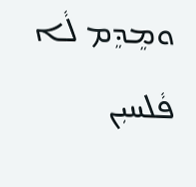ܘܡܸܕܸܡ ܠܵܐ ܦܵܠܚܝܼܢ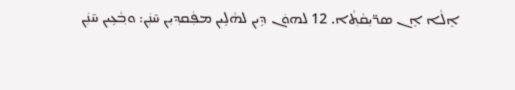ܐܸܠܵܐ ܐܸܢ ܣܪ̈ܝܼܩܵܬ݂ܵܐ. 12 ܠܗܘܿܢ ܕܹܝܢ ܠܗܵܠܹܝܢ ܡܦܲܩܕ݂ܝܼܢ ܚ̄ܢܲܢ: ܘܒ݂ܵܥܹܝܢ ܚ̄ܢܲܢ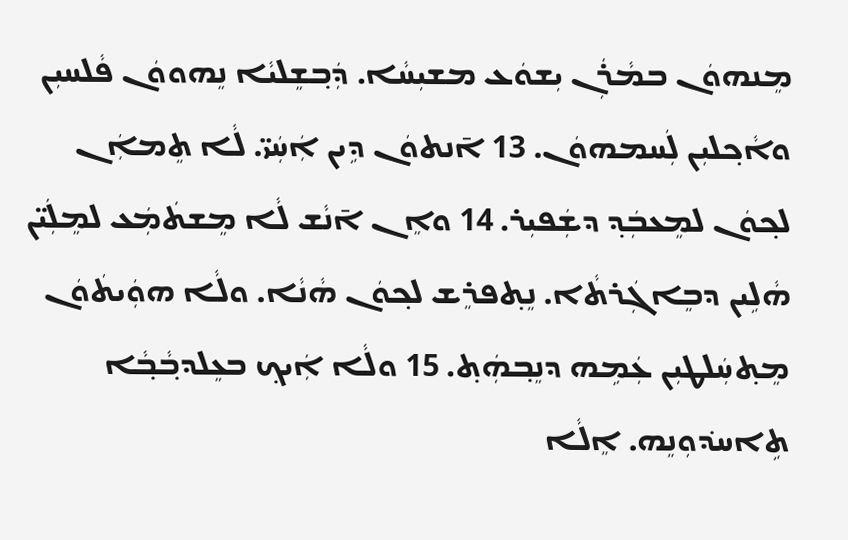ܡܸܢܗܘܿܢ ܒܡܵܪܲܢ ܝܼܫܘܿܥ ܡܫܝܼܚܵܐ. ܕܲܒ݂ܫܸܠܝܵܐ ܢܸܗܘܘܿܢ ܦܵܠܚܝܼܢ ܘܐܵܟ݂ܠܝܼܢ ܠܲܚܡܗܘܿܢ. 13 ܐ̄ܢܬܘܿܢ ܕܹܝܢ ܐܲܚܲܝ̈. ܠܵܐ ܬܸܡܐܲܢ ܠܟ݂ܘܿܢ ܠܡܸܥܒܲܕ݂ ܕܫܲܦܝܼܪ. 14 ܘܐܸܢ ܐ̄ܢܵܫ ܠܵܐ ܡܸܫܬܿܡܲܥ ܠܡܸܠܲܝ̈ܢ ܗܵܠܹܝܢ ܕܒܸܐܓܲܪܬܵܐ. ܢܸܬ݂ܦܪܸܫ ܠܟ݂ܘܿܢ ܗܵܢܵܐ. ܘܠܵܐ ܗܘܲܝܬܿܘܿܢ ܡܸܬ݂ܚܲܠܛܝܼܢ ܥܲܡܹܗ ܕܢܸܒ݂ܗܲܬ݂. 15 ܘܠܵܐ ܐܲܝܟ݂ ܒܥܸܠܕܒ݂ܵܒ݂ܵܐ ܬܹܐܚܕ݁ܘܼܢܸܗ. ܐܸܠܵܐ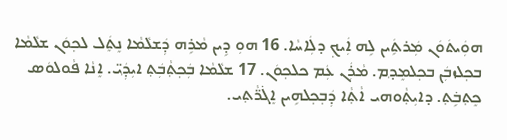ܗܘܲܝܬܿܘܿܢ ܡܲܪܬܹܿܝܢ ܠܹܗ ܐܲܝܟ݂ ܕܠܲܐܚܵܐ. 16 ܗܘܼ ܕܹܝܢ ܡܵܪܹܗ ܕܲܫܠܵܡܵܐ ܢܸܬܸܿܠ ܠܟ݂ܘܿܢ ܫܠܵܡܵܐ ܒܟ݂ܠܙܒܲܢ ܒܟ݂ܠܡܸܕ݂ܡ. ܡܵܪܲܢ ܥܲܡ ܟܠܟ݂ܘܿܢ. 17 ܫܠܵܡܵܐ ܒܲܟ݂ܬ݂ܵܒܲܬ݂ ܐܝܼܕ݂ܲܝ̈. ܐܸܢܵܐ ܦܵܘܠܘܿܣ ܟܸܬ݂ܒܹ݁ܬ݂. ܕܐܝܼܬ݂ܵܘܗܝ ܐܵܬ݂ܵܐ ܕܲܒ݂ܟ݂ܠܗܹܝܢ ܐܸܓ݁ܪ̈ܵܬ݂ܝ.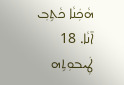ܗܵܟܲܢܵܐ ܟܵܬܹܒ݂ ܐ̄ܢܵܐ. 18 ܛܲܝܒܘܼܬܹܗ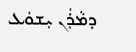ܕܡܵܪܲܢ ܝܼܫܘܿܥ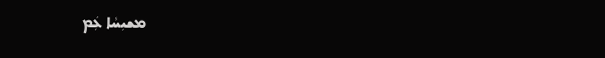ܡܫܝܼܚܵܐ ܥܲܡ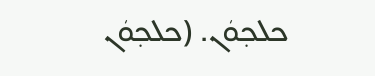ܟܠܟ݂ܘܿܢ. (ܟܠܟ݂ܘܿܢ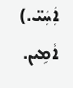ܐܲܚܲܝ̈.) ܐܵܡܹܝܢ.